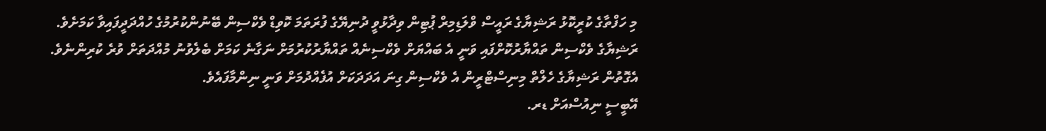މި ހަފްތާގެ ކުރީކޮޅު ރަޝިޔާގެ ރައީސް ވްލަޑިމިރް ޕުޓިން ވިދާޅުވީ ދުނިޔޭގެ ފުރަތަމަ ކޮވިޑް ވެކްސިން ބޭނުންކުރުމުގެ ހުއްދަދީފައިވާ ކަމަށެވެ. ރަޝިޔާގެ ވެކްސިން ތައްޔާރުކޮށްފައި ވަނީ އެ ބައްޔަށް ވެކްސިނެއް ތައްޔާރުކުރުމަށް ނަގާނެ ކަމަށް ބެލެވުނު މުއްދަތަށް ވުރެ ކުރިންނެވެ. އެގޮތުން ރަޝިޔާގެ ހެލްތް މިނިސްޓްރީން އެ ވެކްސިން ގިނަ އަދަދަކަށް އުފެއްދުމަށް ވަނީ ނިންމާފައެވެ.
އޭބީސީ ނިއުސްއަށް ޑރ.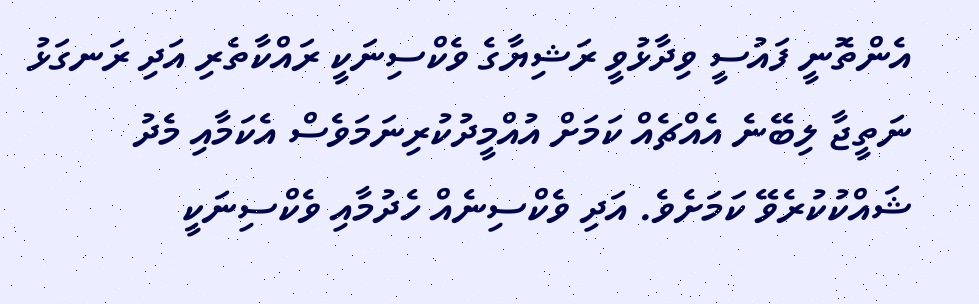އެންތޮނީ ފައުސީ ވިދާޅުވީ ރަޝިޔާގެ ވެކްސިނަކީ ރައްކާތެރި އަދި ރަނގަޅު ނަތީޖާ ލިބޭނެ އެއްޗެއް ކަމަށް އުއްމީދުކުރިނަމަވެސް އެކަމާއި މެދު ޝައްކުކުރެވޭ ކަމަށެވެ. އަދި ވެކްސިނެއް ހެދުމާއި ވެކްސިނަކީ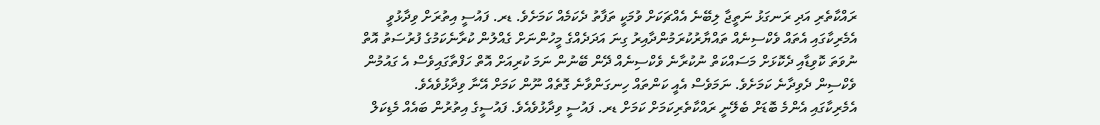ރައްކާތެރި އަދި ރަނގަޅު ނަތީޖާ ލިބޭނެ އެއްޗަކަށް ވުމަކީ ތަފާތު ދެކަމެއް ކަމަށެވެ. ޑރ. ފައުސީ އިތުރަށް ވިދާޅުވީ އެމެރިކާގައި އެތައް ވެކްސިނެއް ތައްޔާރުކުރަމުންދާއިރު ގިނަ އަދަދެއްގެ މީހުންނަށް ގެއްލުން ކުރާނެކަމުގެ ފުރުސަތު އޮތް ނުވަތަ ކޮވިޑާއި ދެކޮޅަށް މަސައްކަތް ނުކުރާނެ ވެކްސިނެއް ދޭން ބޭނުން ނަމަ ކުރިއަށް އޮތް ހަފްތާގައިވެސް އެ ގައުމުން ވެކްސިން ދެވިދާނެ ކަމަށެވެ. ނަމަވެސް އެއީ ކަންތައް ހިނގަންވާނެ ގޮތެއް ނޫން ކަމަށް އޭނާ ވިދާޅުވެއެވެ.
އެމެރިކާގައި އެންމެ ބޮޑަށް ބެލޭނީ ރައްކާތެރިކަމަށް ކަމަށް ޑރ. ފައުސީ ވިދާޅުވެއެވެ. ފައުސީގެ އިތުރުން ބައެއް މެޑިކަލް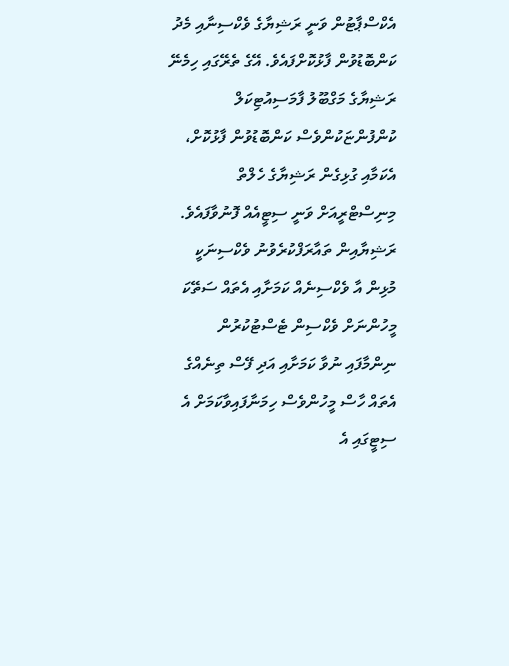އެކްސްޕާޓުން ވަނީ ރަޝިޔާގެ ވެކްސިނާއި މެދު ކަންބޮޑުވުން ފާޅުކޮށްފައެވެ. އޭގެ ތެރޭގައި ހިމެނޭ ރަޝިޔާގެ މަގްބޫލު ފާމަސިއުޓިކަލް ކުންފުންޏަކުންވެސް ކަންބޮޑުވުން ފާޅުކޮށް، އެކަމާއި ގުޅިގެން ރަޝިޔާގެ ހެލްތް މިނިސްޓްރީއަށް ވަނީ ސިޓީއެއް ފޮނުވާފައެވެ.
ރަޝިޔާއިން ތައާރަފްކުރެވުނު ވެކްސިނަކީ މުޅިން އާ ވެކްސިނެއް ކަމަށާއި އެތައް ސަތޭކަ މީހުންނަށް ވެކްސިން ޓެސްޓުކުރުން ނިންމާފައި ނުވާ ކަމަށާއި އަދި ފޭސް ތިނެއްގެ އެތައް ހާސް މީހުންވެސް ހިމަނާފައިވާކަމަށް އެ ސިޓީގައި އެ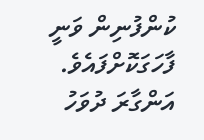ކުންފުނިން ވަނީ ފާހަގަކޮށްފައެވެ.
އަންގާރަ ދުވަހު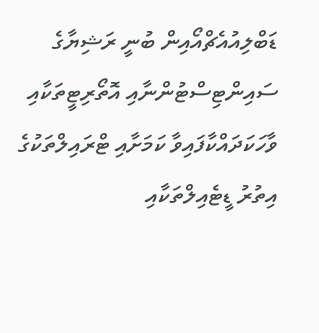ޑަބްލިއުއެޗްއޯއިން ބުނީ ރަޝިޔާގެ ސައިންޓިސްޓުންނާއި އޮތޯރިޓީތަކާއި ވާހަކަދައްކާފައިވާ ކަމަށާއި ޓްރައިލްތަކުގެ އިތުރު ޑީޓެއިލްތަކާއި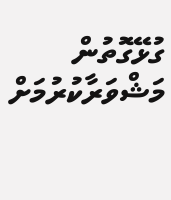ގުޅޭގޮތުން މަޝްވަރާކުރުމަށް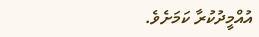އުއްމީދުކުރާ ކަމަށެވެ.